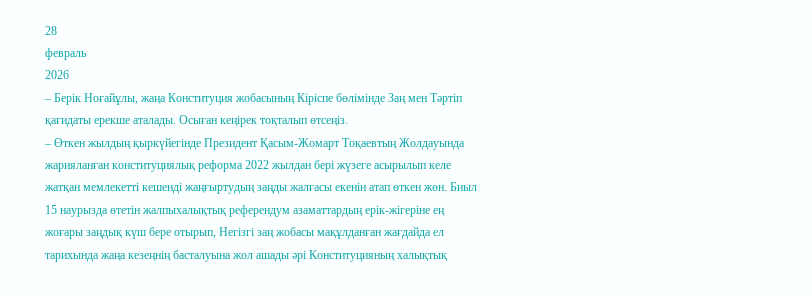28
февраль
2026
– Берік Ноғайұлы, жаңа Конституция жобасының Кіріспе бөлімінде Заң мен Тәртіп қағидаты ерекше аталады. Осыған кеңірек тоқталып өтсеңіз.
– Өткен жылдың қыркүйегінде Президент Қасым-Жомарт Тоқаевтың Жолдауында жарияланған конституциялық реформа 2022 жылдан бері жүзеге асырылып келе жатқан мемлекетті кешенді жаңғыртудың заңды жалғасы екенін атап өткен жөн. Биыл 15 наурызда өтетін жалпыхалықтық референдум азаматтардың ерік-жігеріне ең жоғары заңдық күш бере отырып, Негізгі заң жобасы мақұлданған жағдайда ел тарихында жаңа кезеңнің басталуына жол ашады әрі Конституцияның халықтық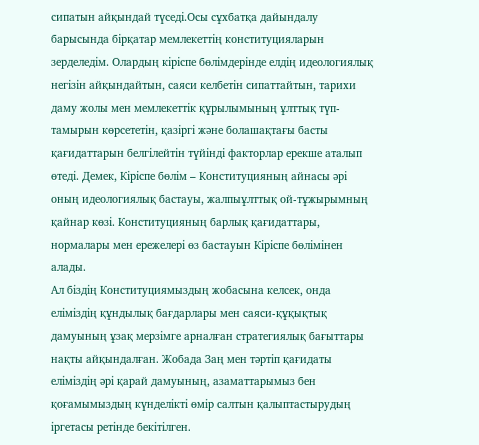сипатын айқындай түседі.Осы сұхбатқа дайындалу барысында бірқатар мемлекеттің конституцияларын зерделедім. Олардың кіріспе бөлімдерінде елдің идеологиялық негізін айқындайтын, саяси келбетін сипаттайтын, тарихи даму жолы мен мемлекеттік құрылымының ұлттық түп-тамырын көрсететін, қазіргі және болашақтағы басты қағидаттарын белгілейтін түйінді факторлар ерекше аталып өтеді. Демек, Кіріспе бөлім – Конституцияның айнасы әрі оның идеологиялық бастауы, жалпыұлттық ой-тұжырымның қайнар көзі. Конституцияның барлық қағидаттары, нормалары мен ережелері өз бастауын Кіріспе бөлімінен алады.
Ал біздің Конституциямыздың жобасына келсек, онда еліміздің құндылық бағдарлары мен саяси-құқықтық дамуының ұзақ мерзімге арналған стратегиялық бағыттары нақты айқындалған. Жобада Заң мен тәртіп қағидаты еліміздің әрі қарай дамуының, азаматтарымыз бен қоғамымыздың күнделікті өмір салтын қалыптастырудың іргетасы ретінде бекітілген.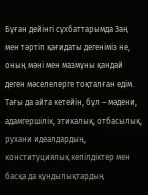Бұған дейінгі сұхбаттарымда Заң мен тәртіп қағидаты дегеніміз не, оның мәні мен мазмұны қандай деген мәселелерге тоқталған едім. Тағы да айта кетейін, бұл – мәдени, адамгершілік, этикалық, отбасылық, рухани идеалдардың, конституциялық кепілдіктер мен басқа да құндылықтардың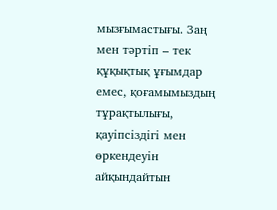мызғымастығы. Заң мен тәртіп – тек құқықтық ұғымдар емес, қоғамымыздың тұрақтылығы, қауіпсіздігі мен өркендеуін айқындайтын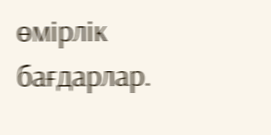өмірлік бағдарлар.